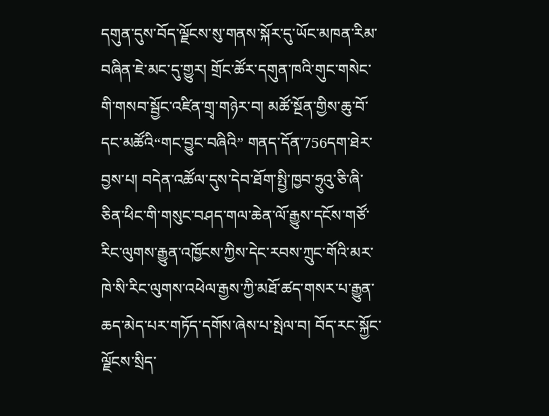དགུན་དུས་བོད་ལྗོངས་སུ་གནས་སྐོར་དུ་ཡོང་མཁན་རིམ་བཞིན་ཇེ་མང་དུ་གྱུར། གྲོང་ཚོར་དགུན་ཁའི་གུང་གསེང་གི་གསབ་སྦྱོང་འཛིན་གྲྭ་གཉེར་བ། མཚོ་སྔོན་གྱིས་ཆུ་བོ་དང་མཚོའི“གང་བྱུང་བཞིའི” གནད་དོན་756དག་ཐེར་བྱས་པ། བདེན་འཚོལ་དུས་དེབ་ཐོག་སྤྱི་ཁྱབ་ཧྲུའུ་ཅི་ཞི་ཅིན་ཕིང་གི་གསུང་བཤད་གལ་ཆེན་ལོ་རྒྱུས་དངོས་གཙོ་རིང་ལུགས་རྒྱུན་འཁྱོངས་ཀྱིས་དེང་རབས་ཀྲུང་གོའི་མར་ཁེ་སི་རིང་ལུགས་འཕེལ་རྒྱས་ཀྱི་མཐོ་ཚད་གསར་པ་རྒྱུན་ཆད་མེད་པར་གཏོད་དགོས་ཞེས་པ་སྤེལ་བ། བོད་རང་སྐྱོང་ལྗོངས་སྲིད་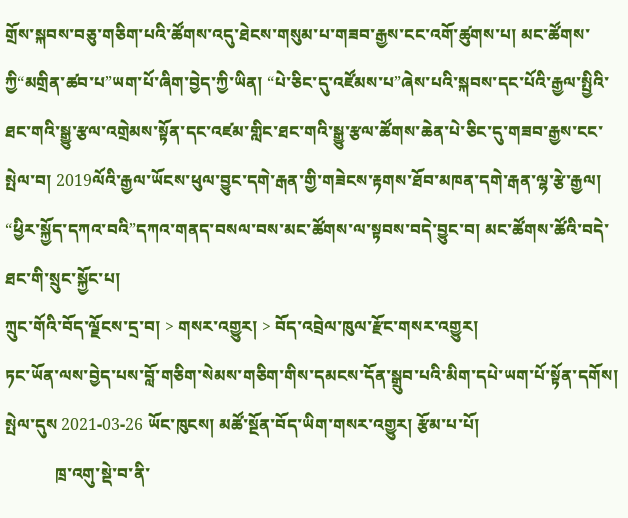གྲོས་སྐབས་བཅུ་གཅིག་པའི་ཚོགས་འདུ་ཐེངས་གསུམ་པ་གཟབ་རྒྱས་ངང་འགོ་ཚུགས་པ། མང་ཚོགས་ཀྱི“མགྲིན་ཚབ་པ”ཡག་པོ་ཞིག་བྱེད་ཀྱི་ཡིན། “པེ་ཅིང་དུ་འཛོམས་པ”ཞེས་པའི་སྐབས་དང་པོའི་རྒྱལ་སྤྱིའི་ཐང་གའི་སྒྱུ་རྩལ་འགྲེམས་སྟོན་དང་འཛམ་གླིང་ཐང་གའི་སྒྱུ་རྩལ་ཚོགས་ཆེན་པེ་ཅིང་དུ་གཟབ་རྒྱས་ངང་སྤེལ་བ། 2019ལོའི་རྒྱལ་ཡོངས་ཕུལ་བྱུང་དགེ་རྒན་གྱི་གཟེངས་རྟགས་ཐོབ་མཁན་དགེ་རྒན་ལྷ་རྩེ་རྒྱལ། “ཕྱིར་སྐྱོད་དཀའ་བའི”དཀའ་གནད་བསལ་བས་མང་ཚོགས་ལ་སྟབས་བདེ་བྱུང་བ། མང་ཚོགས་ཚོའི་བདེ་ཐང་གི་སྲུང་སྐྱོང་པ།
ཀྲུང་གོའི་བོད་ལྗོངས་དྲ་བ། > གསར་འགྱུར། > བོད་འབྲེལ་ཁུལ་རྫོང་གསར་འགྱུར།
ཏང་ཡོན་ལས་བྱེད་པས་བློ་གཅིག་སེམས་གཅིག་གིས་དམངས་དོན་སྒྲུབ་པའི་མིག་དཔེ་ཡག་པོ་སྟོན་དགོས།
སྤེལ་དུས 2021-03-26 ཡོང་ཁུངས། མཚོ་སྔོན་བོད་ཡིག་གསར་འགྱུར། རྩོམ་པ་པོ།
            ཁྲ་འགུ་སྡེ་བ་ནི་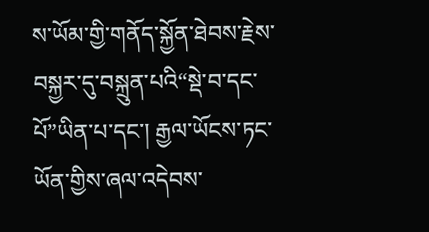ས་ཡོམ་གྱི་གནོད་སྐྱོན་ཐེབས་རྗེས་བསྐྱར་དུ་བསྐྲུན་པའི“སྡེ་བ་དང་པོ”ཡིན་པ་དང་། རྒྱལ་ཡོངས་ཏང་ཡོན་གྱིས་ཞལ་འདེབས་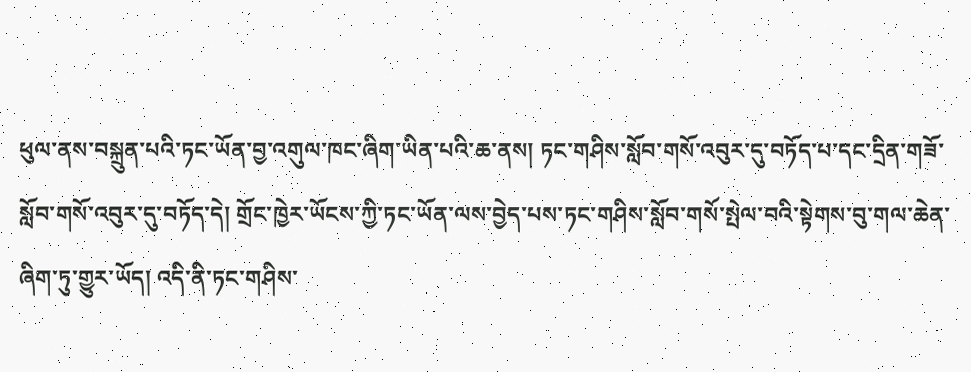ཕུལ་ནས་བསྐྲུན་པའི་ཏང་ཡོན་བྱ་འགུལ་ཁང་ཞིག་ཡིན་པའི་ཆ་ནས། ཏང་གཤིས་སློབ་གསོ་འབུར་དུ་བཏོད་པ་དང་དྲིན་གཟོ་སློབ་གསོ་འབུར་དུ་བཏོད་དེ། གྲོང་ཁྱེར་ཡོངས་ཀྱི་ཏང་ཡོན་ལས་བྱེད་པས་ཏང་གཤིས་སློབ་གསོ་སྤེལ་བའི་སྟེགས་བུ་གལ་ཆེན་ཞིག་ཏུ་གྱུར་ཡོད། འདི་ནི་ཏང་གཤིས་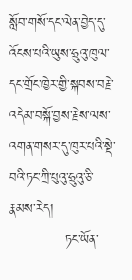སློབ་གསོ་དང་ལེན་བྱེད་དུ་འོངས་པའི་ཡུས་ཧྲུའུ་ཁུལ་དང་གྲོང་ཁྱེར་གྱི་སྐབས་བརྗེ་འདེམ་བསྐོ་བྱས་རྗེས་ལས་འགན་གསར་དུ་ཁུར་པའི་སྡེ་བའི་ཏང་ཀྲི་པུའུ་ཧྲུའུ་ཅི་རྣམས་རེད།
            ཏང་ཡོན་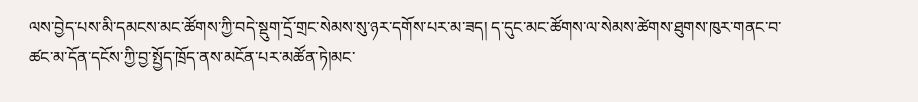ལས་བྱེད་པས་མི་དམངས་མང་ཚོགས་ཀྱི་བདེ་སྡུག་དྲོ་གྲང་སེམས་སུ་ཉར་དགོས་པར་མ་ཟད། ད་དུང་མང་ཚོགས་ལ་སེམས་ཚེགས་ཐུགས་ཁུར་གནང་བ་ཚང་མ་དོན་དངོས་ཀྱི་བྱ་སྤྱོད་ཁྲོད་ནས་མངོན་པར་མཚོན་ཏེ།མང་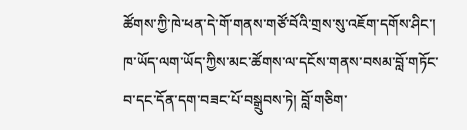ཚོགས་ཀྱི་ཁེ་ཕན་དེ་གོ་གནས་གཙོ་བོའི་གྲས་སུ་འཇོག་དགོས་ཤིང་། ཁ་ཡོད་ལག་ཡོད་ཀྱིས་མང་ཚོགས་ལ་དངོས་གནས་བསམ་བློ་གཏོང་བ་དང་དོན་དག་བཟང་པོ་བསྒྲུབས་ཏེ། བློ་གཅིག་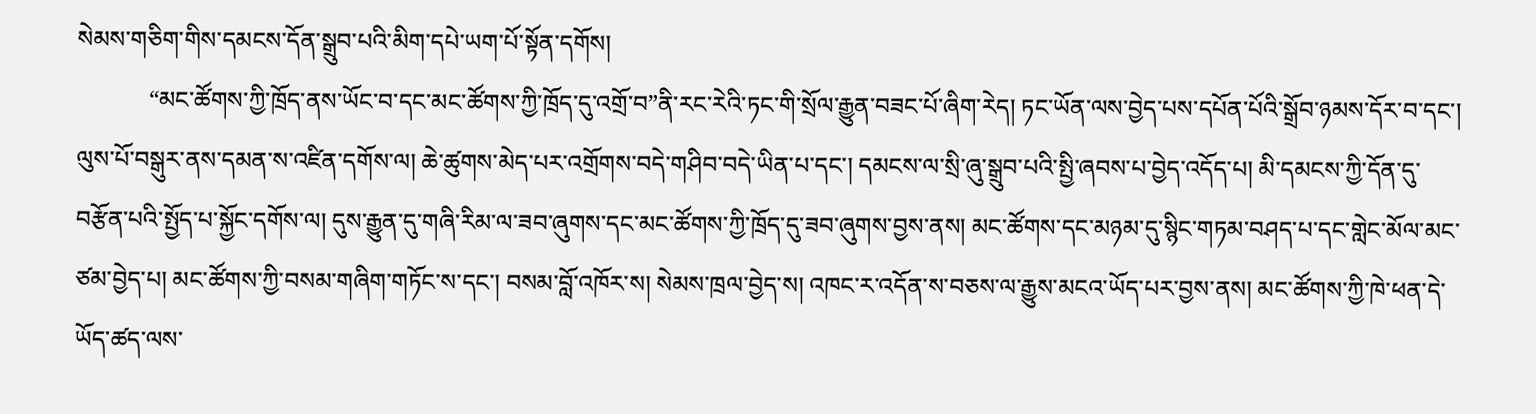སེམས་གཅིག་གིས་དམངས་དོན་སྒྲུབ་པའི་མིག་དཔེ་ཡག་པོ་སྟོན་དགོས།
            “མང་ཚོགས་ཀྱི་ཁྲོད་ནས་ཡོང་བ་དང་མང་ཚོགས་ཀྱི་ཁྲོད་དུ་འགྲོ་བ”ནི་རང་རེའི་ཏང་གི་སྲོལ་རྒྱུན་བཟང་པོ་ཞིག་རེད། ཏང་ཡོན་ལས་བྱེད་པས་དཔོན་པོའི་སྒྲོབ་ཉམས་དོར་བ་དང་། ལུས་པོ་བསྒུར་ནས་དམན་ས་འཛིན་དགོས་ལ། ཆེ་ཚུགས་མེད་པར་འགྲོགས་བདེ་གཤིབ་བདེ་ཡིན་པ་དང་། དམངས་ལ་སྲི་ཞུ་སྒྲུབ་པའི་སྤྱི་ཞབས་པ་བྱེད་འདོད་པ། མི་དམངས་ཀྱི་དོན་དུ་བརྩོན་པའི་སྤྱོད་པ་སྐྱོང་དགོས་ལ། དུས་རྒྱུན་དུ་གཞི་རིམ་ལ་ཟབ་ཞུགས་དང་མང་ཚོགས་ཀྱི་ཁྲོད་དུ་ཟབ་ཞུགས་བྱས་ནས། མང་ཚོགས་དང་མཉམ་དུ་སྙིང་གཏམ་བཤད་པ་དང་གླེང་མོལ་མང་ཙམ་བྱེད་པ། མང་ཚོགས་ཀྱི་བསམ་གཞིག་གཏོང་ས་དང་། བསམ་བློ་འཁོར་ས། སེམས་ཁྲལ་བྱེད་ས། འཁང་ར་འདོན་ས་བཅས་ལ་རྒྱུས་མངའ་ཡོད་པར་བྱས་ནས། མང་ཚོགས་ཀྱི་ཁེ་ཕན་དེ་ཡོད་ཚད་ལས་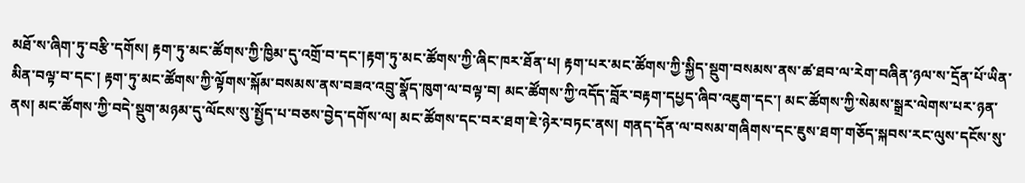མཐོ་ས་ཞིག་ཏུ་བརྩི་དགོས། རྟག་ཏུ་མང་ཚོགས་ཀྱི་ཁྱིམ་དུ་འགྲོ་བ་དང་།རྟག་ཏུ་མང་ཚོགས་ཀྱི་ཞིང་ཁར་ཐོན་པ། རྟག་པར་མང་ཚོགས་ཀྱི་སྐྱིད་སྡུག་བསམས་ནས་ཚ་ཐབ་ལ་རེག་བཞིན་ཉལ་ས་དྲོན་པོ་ཡིན་མིན་བལྟ་བ་དང་། རྟག་ཏུ་མང་ཚོགས་ཀྱི་ལྟོགས་སྐོམ་བསམས་ནས་བཟའ་འབྲུ་སྣོད་ཁུག་ལ་བལྟ་བ། མང་ཚོགས་ཀྱི་འདོད་བློར་བརྟག་དཔྱད་ཞིབ་འཇུག་དང་། མང་ཚོགས་ཀྱི་སེམས་སྒྲར་ལེགས་པར་ཉན་ནས། མང་ཚོགས་ཀྱི་བདེ་སྡུག་མཉམ་དུ་ལོངས་སུ་སྤྱོད་པ་བཅས་བྱེད་དགོས་ལ། མང་ཚོགས་དང་བར་ཐག་ཇེ་ཉེར་བཏང་ནས། གནད་དོན་ལ་བསམ་གཞིགས་དང་ཇུས་ཐག་གཅོད་སྐབས་རང་ལུས་དངོས་སུ་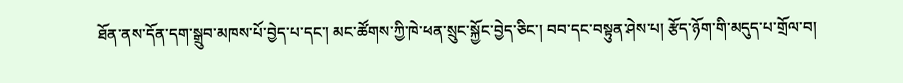ཐོན་ནས་དོན་དག་སྒྲུབ་མཁས་པོ་བྱེད་པ་དང་། མང་ཚོགས་ཀྱི་ཁེ་ཕན་སྲུང་སྐྱོང་བྱེད་ཅིང་། བབ་དང་བསྟུན་ཤེས་པ། རྩོད་ཉོག་གི་མདུད་པ་གྲོལ་བ།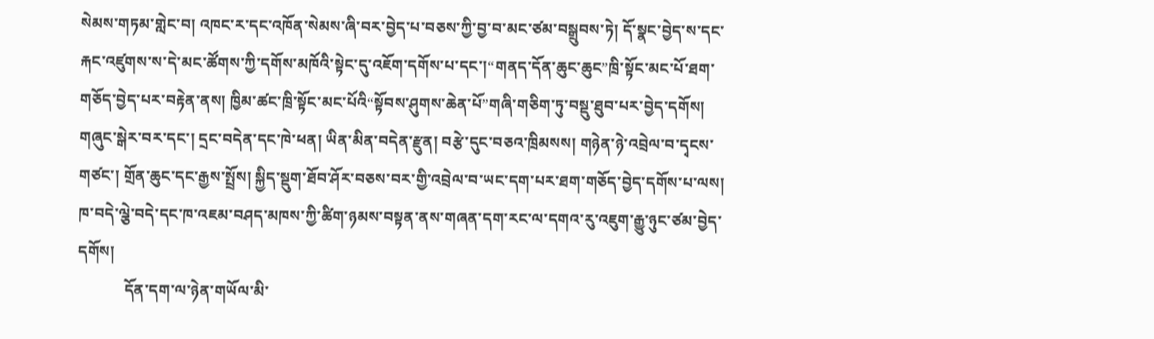སེམས་གཏམ་གླེང་བ། འཁང་ར་དང་འཁོན་སེམས་ཞི་བར་བྱེད་པ་བཅས་ཀྱི་བྱ་བ་མང་ཙམ་བསྒྲུབས་ཏེ། དོ་སྣང་བྱེད་ས་དང་རྐང་འཛུགས་ས་དེ་མང་ཚོགས་ཀྱི་དགོས་མཁོའི་སྟེང་དུ་འཇོག་དགོས་པ་དང་།“གནད་དོན་ཆུང་ཆུང”ཁྲི་སྟོང་མང་པོ་ཐག་གཅོད་བྱེད་པར་བརྟེན་ནས། ཁྱིམ་ཚང་ཁྲི་སྟོང་མང་པོའི“སྟོབས་ཤུགས་ཆེན་པོ”གཞི་གཅིག་ཏུ་བསྡུ་ཐུབ་པར་བྱེད་དགོས། གཞུང་སྒེར་བར་དང་། དྲང་བདེན་དང་ཁེ་ཕན། ཡིན་མིན་བདེན་རྫུན། བརྩེ་དུང་བཅའ་ཁྲིམསས། གཉེན་ཉེ་འབྲེལ་བ་དྭངས་གཙང་། གྲོན་ཆུང་དང་རྒྱས་སྤྲོས། སྐྱིད་སྡུག་ཐོབ་ཤོར་བཅས་བར་གྱི་འབྲེལ་བ་ཡང་དག་པར་ཐག་གཅོད་བྱེད་དགོས་པ་ལས། ཁ་བདེ་ལྕེ་བདེ་དང་ཁ་འཇམ་བཤད་མཁས་ཀྱི་ཚིག་ཉམས་བསྟན་ནས་གཞན་དག་རང་ལ་དགའ་རུ་འཇུག་རྒྱུ་ཉུང་ཙམ་བྱེད་དགོས།
            དོན་དག་ལ་ཉེན་གཡོལ་མི་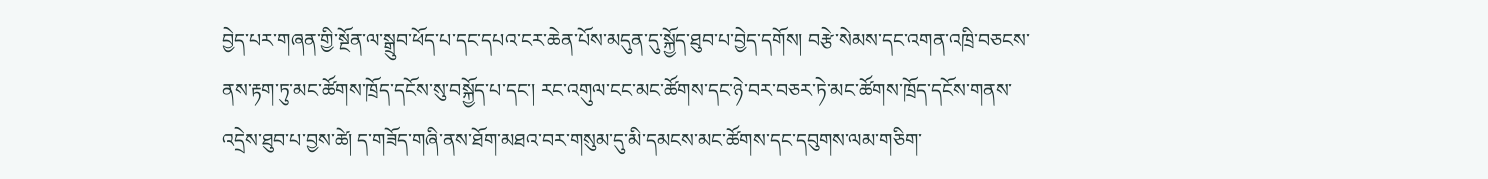བྱེད་པར་གཞན་གྱི་སྔོན་ལ་སྒྲུབ་ཕོད་པ་དང་དཔའ་ངར་ཆེན་པོས་མདུན་དུ་སྐྱོད་ཐུབ་པ་བྱེད་དགོས། བརྩེ་སེམས་དང་འགན་འཁྲི་བཅངས་ནས་རྟག་ཏུ་མང་ཚོགས་ཁྲོད་དངོས་སུ་བསྐྱོད་པ་དང་། རང་འགུལ་ངང་མང་ཚོགས་དང་ཉེ་བར་བཅར་ཏེ་མང་ཚོགས་ཁྲོད་དངོས་གནས་འདྲེས་ཐུབ་པ་བྱས་ཚེ། ད་གཟོད་གཞི་ནས་ཐོག་མཐའ་བར་གསུམ་དུ་མི་དམངས་མང་ཚོགས་དང་དབུགས་ལམ་གཅིག་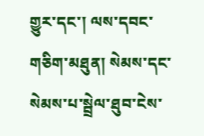གྱུར་དང་། ལས་དབང་གཅིག་མཐུན། སེམས་དང་སེམས་པ་སྦྲེལ་ཐུབ་ངེས་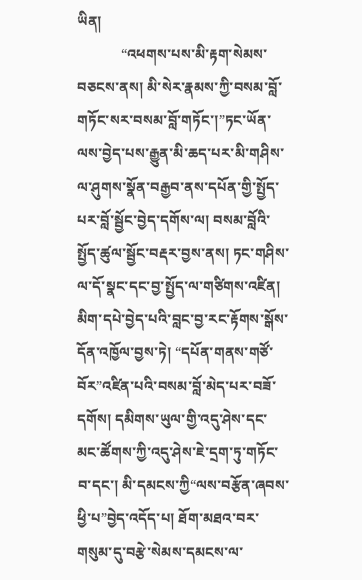ཡིན།
            “འཕགས་པས་མི་རྟག་སེམས་བཅངས་ནས། མི་སེར་རྣམས་ཀྱི་བསམ་བློ་གཏོང་སར་བསམ་བློ་གཏོང་།”ཏང་ཡོན་ལས་བྱེད་པས་རྒྱུན་མི་ཆད་པར་མི་གཤིས་ལ་ཤུགས་སྣོན་བརྒྱབ་ནས་དཔོན་གྱི་སྤྱོད་པར་བློ་སྦྱོང་བྱེད་དགོས་ལ། བསམ་བློའི་སྤྱོད་ཚུལ་སྦྱོང་བརྡར་བྱས་ནས། ཏང་གཤིས་ལ་དོ་སྣང་དང་བྱ་སྤྱོད་ལ་གཙིགས་འཛིན། མིག་དཔེ་བྱེད་པའི་བླང་བྱ་རང་རྟོགས་སྒོས་དོན་འཁྱོལ་བྱས་ཏེ། “དཔོན་གནས་གཙོ་བོར”འཛིན་པའི་བསམ་བློ་མེད་པར་བཟོ་དགོས། དམིགས་ཡུལ་གྱི་འདུ་ཤེས་དང་མང་ཚོགས་ཀྱི་འདུ་ཤེས་ཇེ་དྲག་ཏུ་གཏོང་བ་དང་། མི་དམངས་ཀྱི“ལས་བརྩོན་ཞབས་ཕྱི་པ”བྱེད་འདོད་པ། ཐོག་མཐའ་བར་གསུམ་དུ་བརྩེ་སེམས་དམངས་ལ་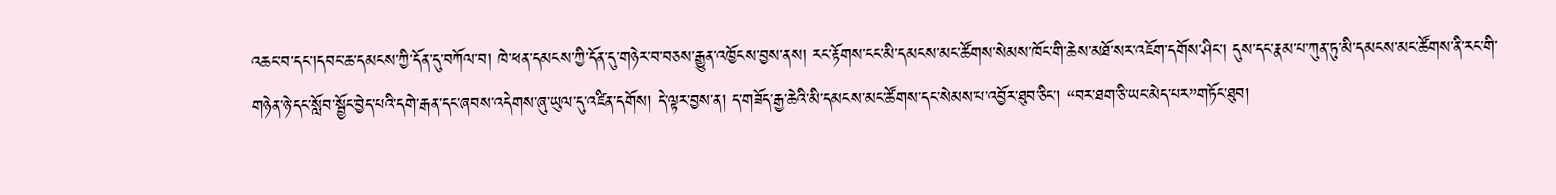འཆང་བ་དང་།དབང་ཆ་དམངས་ཀྱི་དོན་དུ་བཀོལ་བ། ཁེ་ཕན་དམངས་ཀྱི་དོན་དུ་གཉེར་བ་བཅས་རྒྱུན་འཁྱོངས་བྱས་ནས། རང་རྟོགས་ངང་མི་དམངས་མང་ཚོགས་སེམས་ཁོང་གི་ཆེས་མཐོ་སར་འཇོག་དགོས་ཤིང་། དུས་དང་རྣམ་པ་ཀུན་ཏུ་མི་དམངས་མང་ཚོགས་ནི་རང་གི་གཉེན་ཉེ་དང་སློབ་སྦྱོང་བྱེད་པའི་དགེ་རྒན་དང་ཞབས་འདེགས་ཞུ་ཡུལ་དུ་འཛིན་དགོས། དེ་ལྟར་བྱས་ན། ད་གཟོད་རྒྱ་ཆེའི་མི་དམངས་མང་ཚོགས་དང་སེམས་པ་འབྱོར་ཐུབ་ཅིང་། “བར་ཐག་ཅི་ཡང་མེད་པར”གཏོང་ཐུབ།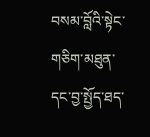བསམ་བློའི་སྟེང་གཅིག་མཐུན་དང་བྱ་སྤྱོད་ཐད་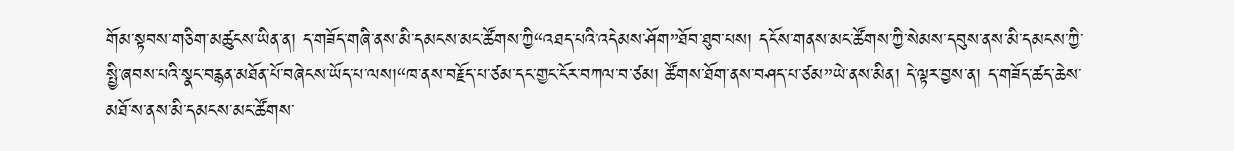གོམ་སྟབས་གཅིག་མཚུངས་ཡིན་ན། ད་གཟོད་གཞི་ནས་མི་དམངས་མང་ཚོགས་ཀྱི“འཐད་པའི་འདེམས་ཤོག”ཐོབ་ཐུབ་པས། དངོས་གནས་མང་ཚོགས་ཀྱི་སེམས་དབུས་ནས་མི་དམངས་ཀྱི་སྤྱི་ཞབས་པའི་སྣང་བརྙན་མཐོན་པོ་བཞེངས་ཡོད་པ་ལས།“ཁ་ནས་བརྗོད་པ་ཙམ་དང་གྱང་ངོར་བཀལ་བ་ཙམ། ཚོགས་ཐོག་ནས་བཤད་པ་ཙམ”ཡེ་ནས་མིན། དེ་ལྟར་བྱས་ན། ད་གཟོད་ཚད་ཆེས་མཐོ་ས་ནས་མི་དམངས་མང་ཚོགས་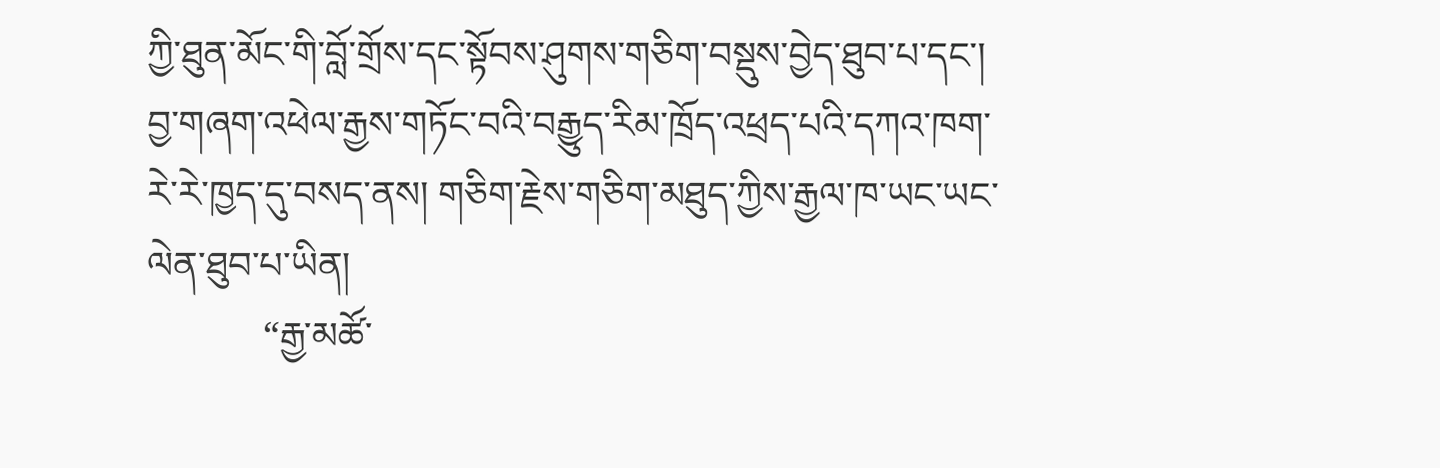ཀྱི་ཐུན་མོང་གི་བློ་གྲོས་དང་སྟོབས་ཤུགས་གཅིག་བསྡུས་བྱེད་ཐུབ་པ་དང་། བྱ་གཞག་འཕེལ་རྒྱས་གཏོང་བའི་བརྒྱུད་རིམ་ཁྲོད་འཕྲད་པའི་དཀའ་ཁག་རེ་རེ་ཁྱད་དུ་བསད་ནས། གཅིག་རྗེས་གཅིག་མཐུད་ཀྱིས་རྒྱལ་ཁ་ཡང་ཡང་ལེན་ཐུབ་པ་ཡིན།
            “རྒྱ་མཚོ་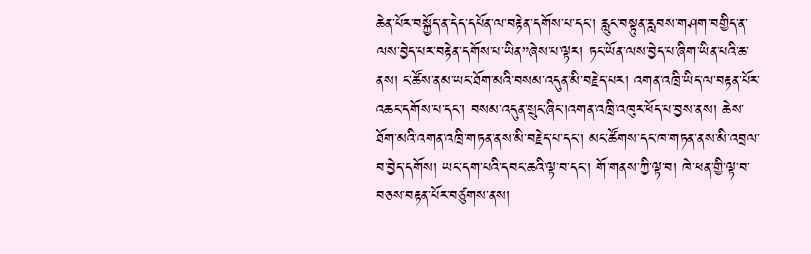ཆེན་པོར་བསྐྱོད་ན་དེད་དཔོན་ལ་བརྟེན་དགོས་པ་དང་། རླུང་བསྟུན་རླབས་གཤག་བགྱིད་ན་ལས་བྱེད་པར་བརྟེན་དགོས་པ་ཡིན”ཞེས་པ་ལྟར། ཏང་ཡོན་ལས་བྱེད་པ་ཞིག་ཡིན་པའི་ཆ་ནས། ང་ཚོས་ནམ་ཡང་ཐོག་མའི་བསམ་འདུན་མི་བརྗེད་པར། འགན་འཁྲི་ཡིད་ལ་བརྟན་པོར་འཆང་དགོས་པ་དང་། བསམ་འདུན་སྲུང་ཞིང་།འགན་འཁྲི་འཁུར་ཕོད་པ་བྱས་ནས། ཆེས་ཐོག་མའི་འགན་འཁྲི་གཏན་ནས་མི་བརྗེད་པ་དང་། མང་ཚོགས་དང་ཁ་གཏན་ནས་མི་འབྲལ་བ་བྱེད་དགོས། ཡང་དག་པའི་དབང་ཆའི་ལྟ་བ་དང་། གོ་གནས་ཀྱི་ལྟ་བ། ཁེ་ཕན་གྱི་ལྟ་བ་བཅས་བརྟན་པོར་བཙུགས་ནས།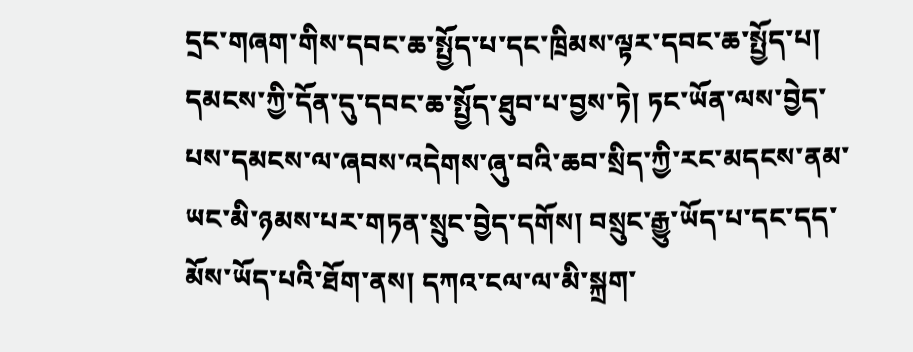དྲང་གཞག་གིས་དབང་ཆ་སྤྱོད་པ་དང་ཁྲིམས་ལྟར་དབང་ཆ་སྤྱོད་པ། དམངས་ཀྱི་དོན་དུ་དབང་ཆ་སྤྱོད་ཐུབ་པ་བྱས་ཏེ། ཏང་ཡོན་ལས་བྱེད་པས་དམངས་ལ་ཞབས་འདེགས་ཞུ་བའི་ཆབ་སྲིད་ཀྱི་རང་མདངས་ནམ་ཡང་མི་ཉམས་པར་གཏན་སྲུང་བྱེད་དགོས། བསྲུང་རྒྱུ་ཡོད་པ་དང་དད་མོས་ཡོད་པའི་ཐོག་ནས། དཀའ་ངལ་ལ་མི་སྐྲག་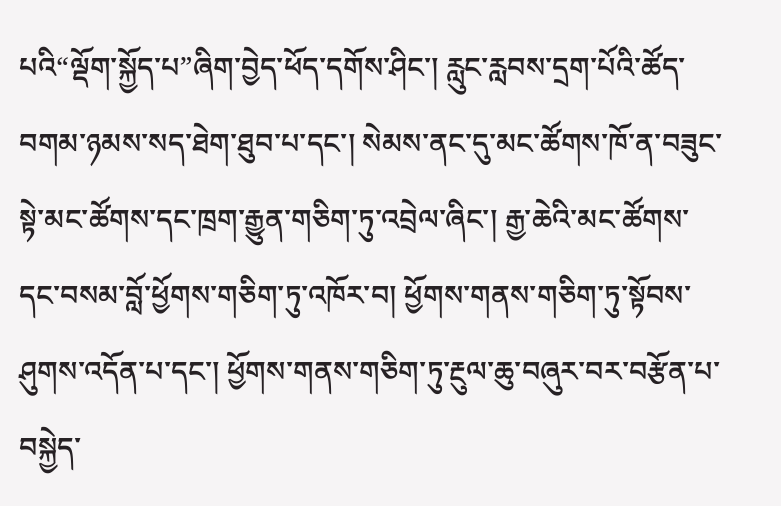པའི“ལྡོག་སྐྱོད་པ”ཞིག་བྱེད་ཕོད་དགོས་ཤིང་། རླུང་རླབས་དྲག་པོའི་ཚོད་བགམ་ཉམས་སད་ཐེག་ཐུབ་པ་དང་། སེམས་ནང་དུ་མང་ཚོགས་ཁོ་ན་བཟུང་སྟེ་མང་ཚོགས་དང་ཁྲག་རྒྱུན་གཅིག་ཏུ་འབྲེལ་ཞིང་། རྒྱ་ཆེའི་མང་ཚོགས་དང་བསམ་བློ་ཕྱོགས་གཅིག་ཏུ་འཁོར་བ། ཕྱོགས་གནས་གཅིག་ཏུ་སྟོབས་ཤུགས་འདོན་པ་དང་། ཕྱོགས་གནས་གཅིག་ཏུ་རྔུལ་ཆུ་བཞུར་བར་བརྩོན་པ་བསྐྱེད་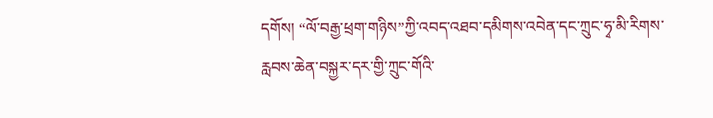དགོས། “ལོ་བརྒྱ་ཕྲག་གཉིས”ཀྱི་འབད་འཐབ་དམིགས་འབེན་དང་ཀྲུང་ཧྭ་མི་རིགས་རླབས་ཆེན་བསྐྱར་དར་གྱི་ཀྲུང་གོའི་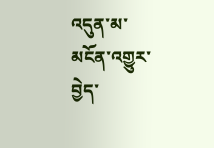འདུན་མ་མངོན་འགྱུར་བྱེད་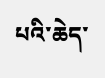པའི་ཆེད་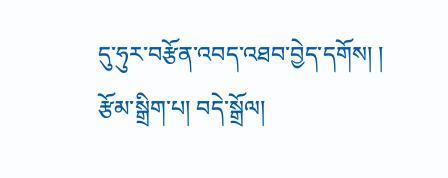དུ་ཧུར་བརྩོན་འབད་འཐབ་བྱེད་དགོས། །
རྩོམ་སྒྲིག་པ། བདེ་སྒྲོལ།